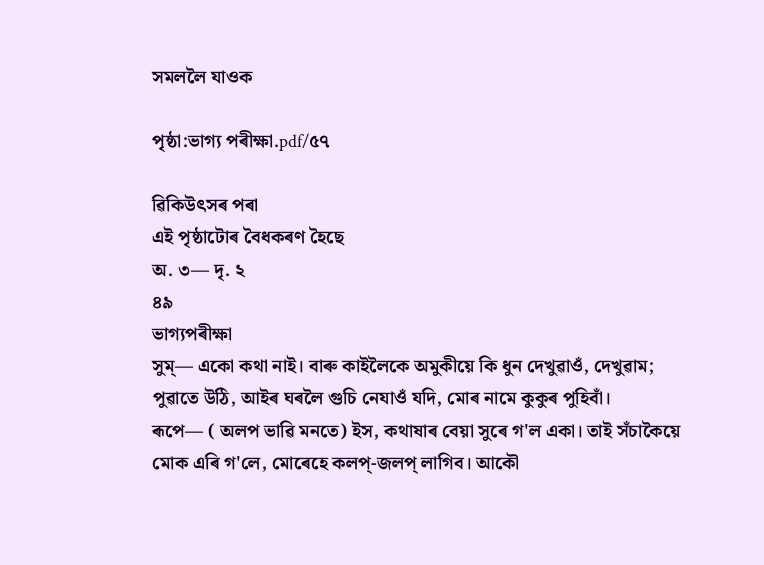সমললৈ যাওক

পৃষ্ঠা:ভাগ্য পৰীক্ষা.pdf/৫৭

ৱিকিউৎসৰ পৰা
এই পৃষ্ঠাটোৰ বৈধকৰণ হৈছে
অ. ৩— দৃ. ২
৪৯
ভাগ্যপৰীক্ষা
সুম্— একো কথা নাই। বাৰু কাইলৈকে অমুকীয়ে কি ধুন দেখুৱাওঁ, দেখুৱাম; পুৱাতে উঠি, আইৰ ঘৰলৈ গুচি নেযাওঁ যদি, মোৰ নামে কুকুৰ পুহিবাঁ।
ৰূপে— ( অলপ ভাৱি মনতে) ইস, কথাষাৰ বেয়া সুৰে গ'ল একা। তাই সঁচাকৈয়ে মোক এৰি গ'লে, মোৰেহে কলপ্-জলপ্ লাগিব। আকৌ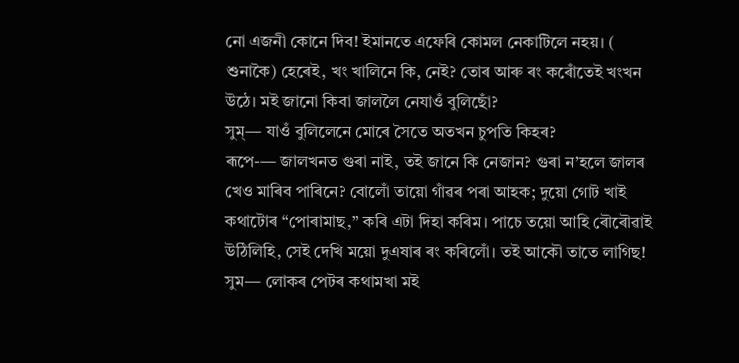নো এজনী কোনে দিব! ইমানতে এফেৰি কোমল নেকাটিলে নহয়। ( শুনাকৈ) হেৰেই, খং খালিনে কি, নেই? তোৰ আৰু ৰং কৰোঁতেই খংখন উঠে। মই জানো কিবা জাললৈ নেযাওঁ বুলিছোঁ?
সুম্— যাওঁ বুলিলেনে মোৰে সৈতে অতখন চুপতি কিহৰ?
ৰূপে-— জালখনত গুৰা নাই, তই জানে কি নেজান? গুৰা ন’হলে জালৰ খেও মাৰিব পাৰিনে? বোলোঁ তায়ো গাঁৱৰ পৰা আহক; দুয়ো গোট খাই কথাটোৰ “পোৰামাছ,” কৰি এটা দিহা কৰিম। পাচে তয়ো আহি ৰৌৰৌৱাই উঠিলিহি, সেই দেখি ময়ো দুএষাৰ ৰং কৰিলোঁ। তই আকৌ তাতে লাগিছ!
সুম— লোকৰ পেটৰ কথামখা মই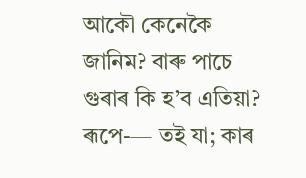আকৌ কেনেকৈ জানিম? বাৰু পাচে গুৰাৰ কি হ’ব এতিয়া?
ৰূপে-— তই যা; কাৰ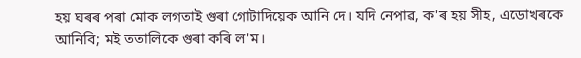হয় ঘৰৰ পৰা মোক লগতাই গুৰা গোটাদিয়েক আনি দে। যদি নেপাৱ, ক'ৰ হয় সীহ, এডোখৰকে আনিবি; মই ততালিকে গুৰা কৰি ল'ম।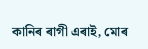কানিৰ ৰাগী এৰাই, মোৰ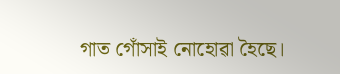গাত গোঁসাই নোহোৱা হৈছে।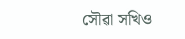সৌৱা সখিও